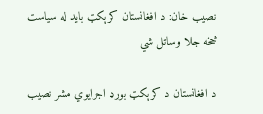نصیب خان: د افغانستان کرېکټ باید له سیاست څخه جلا وساتل شي

د افغانستان د کرېکټ بورډ اجرایوي مشر نصیب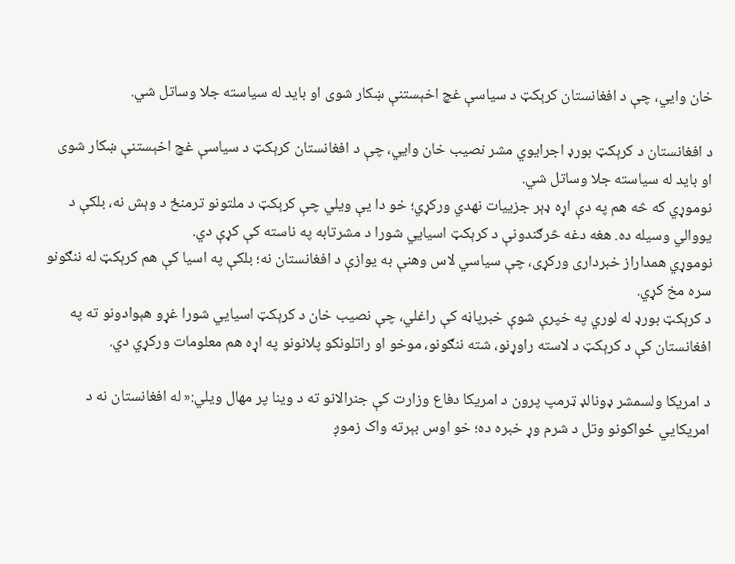خان وايي، چې د افغانستان کرېکټ د سیاسې غچ اخېستنې ښکار شوی او باید له سیاسته جلا وساتل شي.

د افغانستان د کرېکټ بورډ اجرایوي مشر نصیب خان وايي، چې د افغانستان کرېکټ د سیاسې غچ اخېستنې ښکار شوی او باید له سیاسته جلا وساتل شي.
نوموړي که څه هم په دې اړه ډېر جزییات نهدي ورکړي؛ خو دا یې ویلي چې کرېکټ د ملتونو ترمنځ د وېش نه، بلکې د یووالي وسیله ده. هغه دغه څرګندونې د کرېکټ اسیایي شورا د مشرتابه په ناسته کې کړې دي.
نوموړي همداراز خبرداری ورکړی، چې سیاسي لاس وهنې به یوازې د افغانستان نه؛ بلکې په اسیا کې هم کرېکټ له ننګونو سره مخ کړي.
د کرېکټ بورډ له لوري په خپرې شوې خبرپاڼه کې راغلي، چې نصیب خان د کرېکټ اسیايي شورا غړو هېوادونو ته په افغانستان کې د کرېکټ د لاسته راوړنو، شته ننګونو، موخو او راتلونکو پلانونو په اړه هم معلومات ورکړي دي.

د امریکا ولسمشر ډونالډ ټرمپ پرون د امریکا دفاع وزارت کې جنرالانو ته د وینا پر مهال ویلي:« له افغانستان نه د امریکايي ځواکونو وتل د شرم وړ خبره ده؛ خو اوس بېرته واک زموږ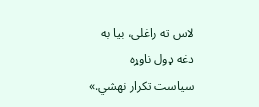لاس ته راغلی، بیا به دغه ډول ناوړه سیاست تکرار نهشي.»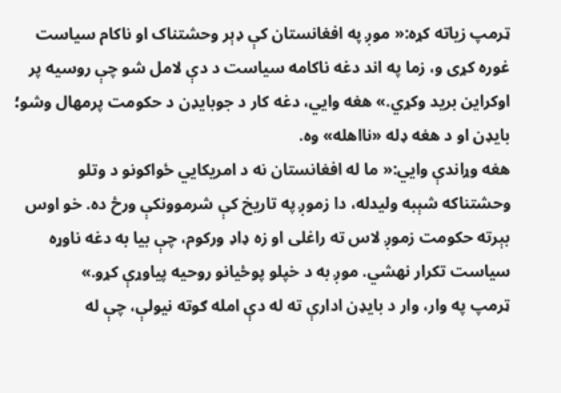ټرمپ زیاته کړه:« موږ په افغانستان کې ډېر وحشتناک او ناکام سیاست غوره کړی و، زما په اند دغه ناکامه سیاست د دې لامل شو چې روسیه پر اوکراین برید وکړي.» هغه وایي، دغه کار د جوبایډن د حکومت پرمهال وشو؛ بایډن او د هغه ډله «نااهله» وه.
هغه وړاندې وایي:« ما له افغانستان نه د امریکايي ځواکونو د وتلو وحشتناکه شېبه ولیدله، دا زموږ په تاریخ کې شرموونکې ورځ ده. خو اوس بېرته حکومت زموږ لاس ته راغلی او زه ډاډ ورکوم، چې بیا به دغه ناوړه سياست تکرار نهشي. موږ به د خپلو پوځیانو روحیه پياوړې کړو.»
ټرمپ په وار، وار د بایډن ادارې ته له دې امله ګوته نیولې، چې له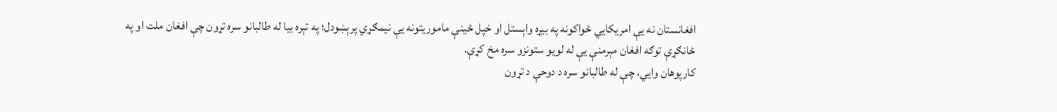افغانستان نه یې امریکایي ځواکونه په بیړه واېستل او خپل ځینې ماموریتونه یې نیمګړي پرېښودل؛ په تېره بیا له طالبانو سره تړون چې افغان ملت او په ځانګړې توګه افغان مېرمنې یې له لویو ستونزو سره مخ کړې.
کارپوهان وايي، چې له طالبانو سره د دوحې د تړون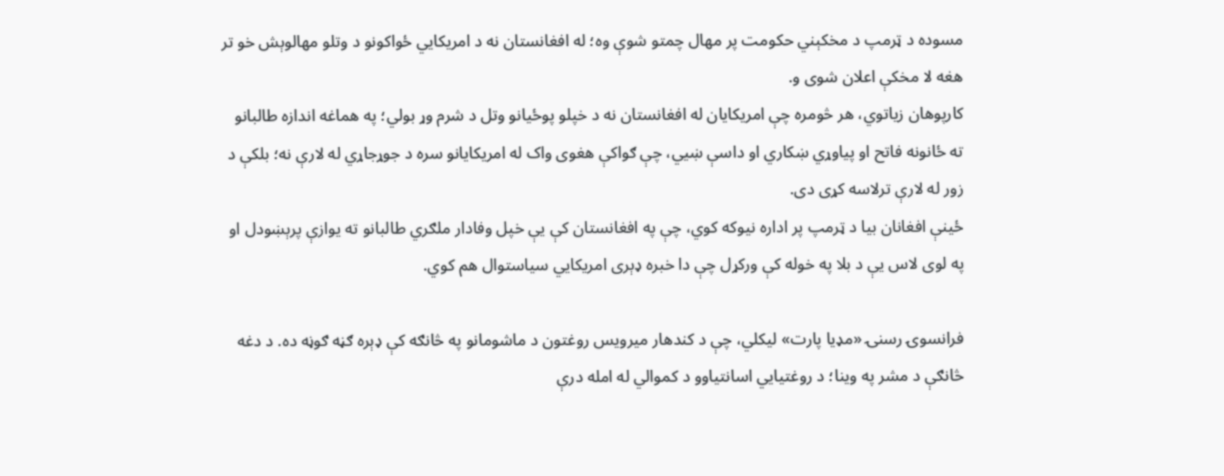مسوده د ټرمپ د مخکېني حکومت پر مهال چمتو شوې وه؛ له افغانستان نه د امریکايي ځواکونو د وتلو مهالوېش خو تر هغه لا مخکې اعلان شوی و.
کارپوهان زیاتوي، هر څومره چې امریکایان له افغانستان نه د خپلو پوځیانو وتل د شرم وړ بولي؛ په هماغه اندازه طالبانو ته ځانونه فاتح او پياوړي ښکاري او داسې ښيي، چې ګواکې هغوی واک له امریکایانو سره د جوړجاړي له لارې نه؛ بلکې د زور له لارې ترلاسه کړی دی.
ځينې افغانان بیا د ټرمپ پر اداره نیوکه کوي، چې په افغانستان کې یې خپل وفادار ملګري طالبانو ته یوازې پرېښودل او په لوی لاس یې د بلا په خوله کې ورکړل چې دا خبره ډېری امریکايي سیاستوال هم کوي.

فرانسوۍ رسنۍ «مډیا پارت» لیکلي، چې د کندهار میرویس روغتون د ماشومانو په څانګه کې ډېره ګڼه ګوڼه ده. د دغه څانګې د مشر په وینا؛ د روغتیایي اسانتیاوو د کموالي له امله درې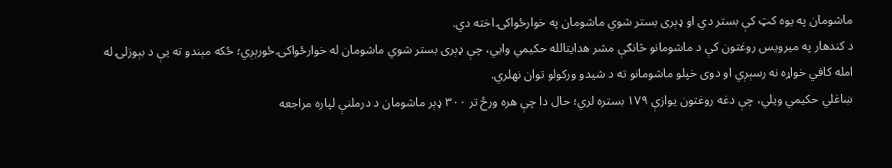ماشومان په یوه کټ کې بستر دي او ډېری بستر شوي ماشومان په خوارځواکۍ اخته دي.
د کندهار په میرویس روغتون کې د ماشومانو څانګې مشر هدایتالله حکیمي وايي، چې ډېری بستر شوي ماشومان له خوارځواکۍ ځورېږي؛ ځکه مېندو ته یې د بېوزلۍ له امله کافي خواړه نه رسېږي او دوی خپلو ماشومانو ته د شیدو ورکولو توان نهلري.
ښاغلي حکيمي ویلي، چې دغه روغتون یوازې ۱۷۹ بستره لري؛ حال دا چې هره ورځ تر ۳۰۰ ډېر ماشومان د درملنې لپاره مراجعه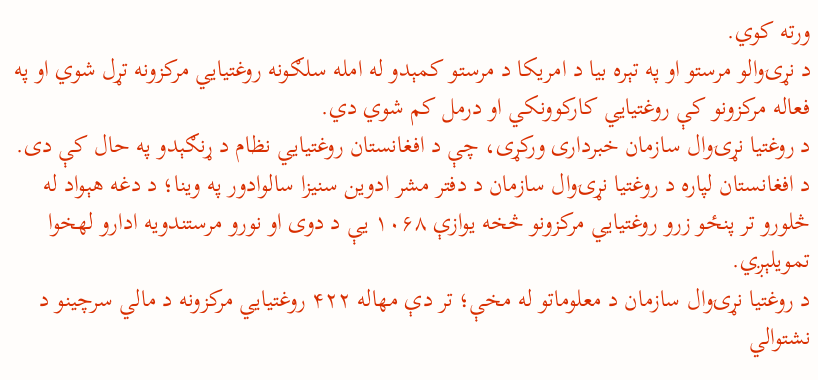ورته کوي.
د نړۍوالو مرستو او په تېره بیا د امریکا د مرستو کمېدو له امله سلګونه روغتیایي مرکزونه تړل شوي او په فعاله مرکزونو کې روغتیايي کارکوونکي او درمل کم شوي دي.
د روغتیا نړۍوال سازمان خبرداری ورکړی، چې د افغانستان روغتیایي نظام د ړنګېدو په حال کې دی.
د افغانستان لپاره د روغتیا نړۍوال سازمان د دفتر مشر ادوین سنیزا سالوادور په وینا؛ د دغه هېواد له څلورو تر پنځو زرو روغتیایي مرکزونو څخه یوازې ۱۰۶۸ یې د دوی او نورو مرستندویه ادارو لهخوا تمویلېږي.
د روغتیا نړۍوال سازمان د معلوماتو له مخې؛ تر دې مهاله ۴۲۲ روغتیایي مرکزونه د مالي سرچینو د نشتوالي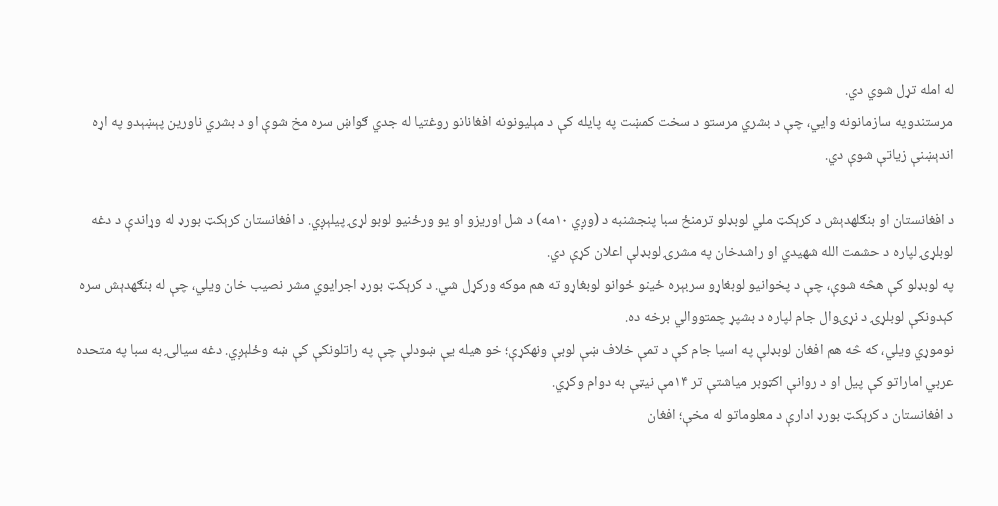له امله تړل شوي دي.
مرستندویه سازمانونه وايي، چې د بشري مرستو د سخت کمښت په پایله کې د مېلیونونه افغانانو روغتیا له جدي ګواښ سره مخ شوې او د بشري ناورین پېښېدو په اړه اندېښنې زیاتې شوې دي.

د افغانستان او بنګلهدېش د کرېکټ ملي لوبډلو ترمنځ سبا پنجشنبه د (وږي ۱۰مه) د شل اوریزو او یو ورځنیو لوبو لړۍ پیلېږي. د افغانستان کرېکټ بورډ له وړاندې د دغه لوبلړۍ لپاره د حشمت الله شهیدي او راشدخان په مشرۍ لوبډلې اعلان کړې دي.
په لوبډلو کې هڅه شوې، چې د پخوانیو لوبغاړو سربېره ځینو ځوانو لوبغاړو ته هم موکه ورکړل شي. د کرېکټ بورډ اجرایوي مشر نصیب خان ویلي، چې له بنګهدېش سره کېدونکې لوبلړۍ د نړۍوال جام لپاره د بشپړ چمتووالي برخه ده.
نوموړي ویلي، که څه هم افغان لوبډلې په اسیا جام کې د تمې خلاف ښې لوبې ونهکړې؛ خو هیله یې ښودلې چې په راتلونکې کې ښه وځلېږي. دغه سیالۍ به سبا په متحده عربي اماراتو کې پیل او د روانې اکټوبر میاشتې تر ۱۴مې نیټې به دوام وکړي.
د افغانستان د کرېکټ بورډ ادارې د معلوماتو له مخې؛ افغان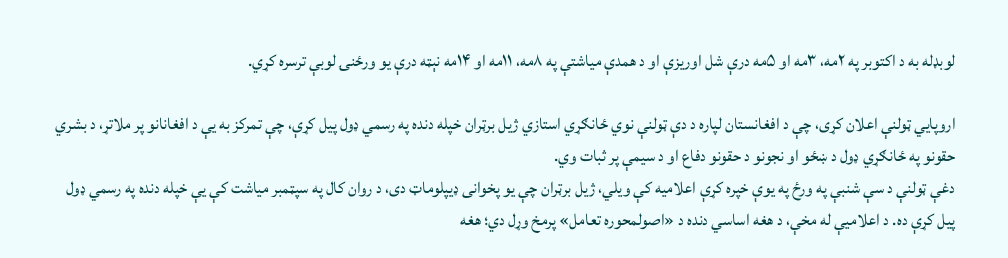لوبډله به د اکتوبر په ۲مه، ۳مه او ۵مه درې شل اوریزې او د همدې میاشتې په ۸مه، ۱۱مه او ۱۴مه نېټه درې یو ورځنۍ لوبې ترسره کړي.

اروپايي ټولنې اعلان کړی، چې د افغانستان لپاره د دې ټولنې نوي ځانګړي استازي ژیل برټران خپله دنده په رسمي ډول پیل کړې، چې تمرکز به یې د افغانانو پر ملاتړ، د بشري حقونو په ځانګړي ډول د ښځو او نجونو د حقونو دفاع او د سیمې پر ثبات وي.
دغې ټولنې د سې شنبې په ورځ په یوې خپره کړې اعلامیه کې ویلي، ژیل برټران چې یو پخوانی ډیپلوماټ دی، د روان کال په سپټمبر میاشت کې یې خپله دنده په رسمي ډول پیل کړې ده. د اعلامیې له مخې، د هغه اساسي دنده د «اصولمحوره تعامل» پرمخ وړل دي؛ هغه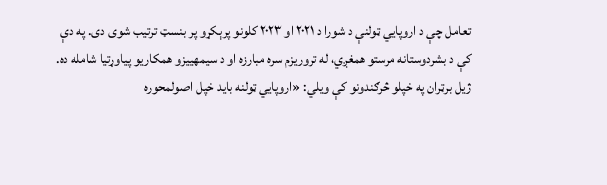تعامل چې د اروپایي ټولنې د شورا د ۲۰۲۱ او ۲۰۲۳ کلونو پرېکړو پر بنسټ ترتیب شوی دی. په دې کې د بشردوستانه مرستو همغږي، له تروریزم سره مبارزه او د سیمهییزو همکاریو پیاوړتیا شامله ده.
ژیل برټران په خپلو څرګندونو کې ویلي: «اروپایي ټولنه باید خپل اصولمحوره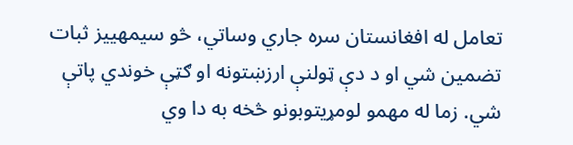تعامل له افغانستان سره جاري وساتي، څو سیمهییز ثبات تضمین شي او د دې ټولنې ارزښتونه او ګټې خوندي پاتې شي. زما له مهمو لومړیتوبونو څخه به دا وي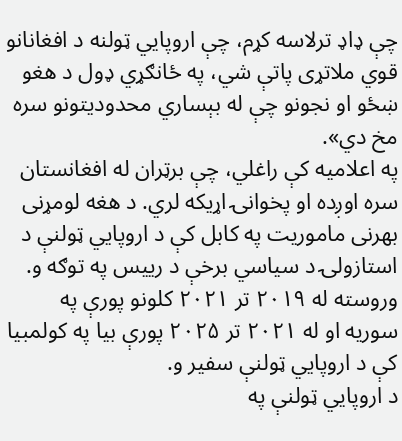چې ډاډ ترلاسه کړم، چې اروپایي ټولنه د افغانانو قوي ملاتړی پاتې شي، په ځانګړي ډول د هغو ښځو او نجونو چې له بېساري محدودیتونو سره مخ دي».
په اعلامیه کې راغلي، چې برټران له افغانستان سره اوږده او پخوانۍ اړیکه لري. د هغه لومړنی بهرنی ماموریت په کابل کې د اروپايي ټولنې د استازولۍ د سیاسي برخې د رییس په توګه و. وروسته له ۲۰۱۹ تر ۲۰۲۱ کلونو پورې په سوریه او له ۲۰۲۱ تر ۲۰۲۵ پورې بیا په کولمبیا کې د اروپايي ټولنې سفیر و.
د اروپایي ټولنې په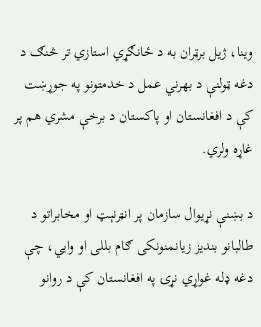وینا، ژیل برټران به د ځانګړي استازي تر څنګ د دغه ټولنې د بهرني عمل د خدمتونو په جوړښت کې د افغانستان او پاکستان د برخې مشري هم پر غاړه ولري.

د بښنې نړیوال سازمان پر انټرنېټ او مخابراتو د طالبانو بندیز زیانمنونکی ګام بللی او وايي، چې دغه ډله غواړي نړۍ په افغانستان کې د روانو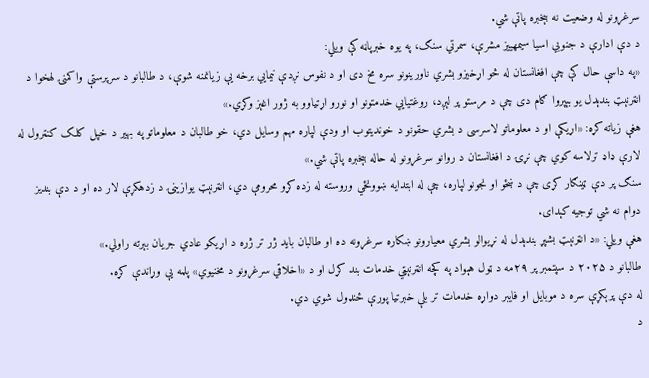سرغړونو له وضعیت نه بېخبره پاتې شي.
د دې ادارې د جنوبي اسیا سیمهییز مشرې، سمرتي سنګ، په یوه خبرپاڼه کې ویلي:
«په داسې حال کې چې افغانستان له څو اړخیزو بشري ناورینونو سره مخ دی او د نفوس نږدې نیمايي برخه یې زیانمنه شوې، د طالبانو د سرپرستې واکمنۍ لهخوا د انټرنېټ بندېدل یو بېپروا ګام دی چې د مرستو پر لېږد، روغتیایي خدمتونو او نورو اړتیاوو به ژور اغېز وکړي.»
هغې زیاته کړه: «اړیکې او د معلوماتو لاسرسی د بشري حقونو د خوندیتوب او ودې لپاره مهم وسایل دي، خو طالبان د معلوماتو په بهیر د خپل کلک کنټرول له لارې ډاډ ترلاسه کوي چې نړۍ د افغانستان د روانو سرغړونو له حاله بېخبره پاتې شي.»
سنګ پر دې ټینګار کړی چې د ښځو او نجونو لپاره، چې له ابتدایه ښوونځي وروسته له زده کړو محرومې دي، انټرنېټ یوازینۍ د زدهکړې لار ده او د دې بندیز دوام نه شي توجیه کېدای.
هغې ویلي: «د انټرنېټ بشپړ بندېدل له نړیوالو بشري معیارونو ښکاره سرغړونه ده او طالبان باید ژر تر ژره د اړیکو عادي جریان بېرته راولي.»
طالبانو د ۲۰۲۵ د سپتمبر پر ۲۹مه د ټول هېواد په کچه انټرنېټي خدمات بند کړل او د «اخلاقي سرغړونو د مخنیوي» پلمه یې وړاندې کړه.
له دې پرېکړې سره د موبایل او فایبر دواړه خدمات تر بلې خبرتیا پورې ځنډول شوي دي.
د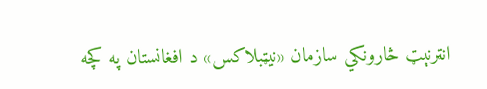انټرنېټ څارونکي سازمان «نیټبلاکس» د افغانستان په کچه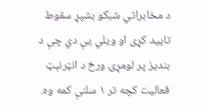د مخابراتي شبکو بشپړ سقوط تایید کړی او ویلي یې دي چې د بندیز پر لومړۍ ورځ د انټرنېټ فعالیت کچه تر ۱ سلنې کمه وه.